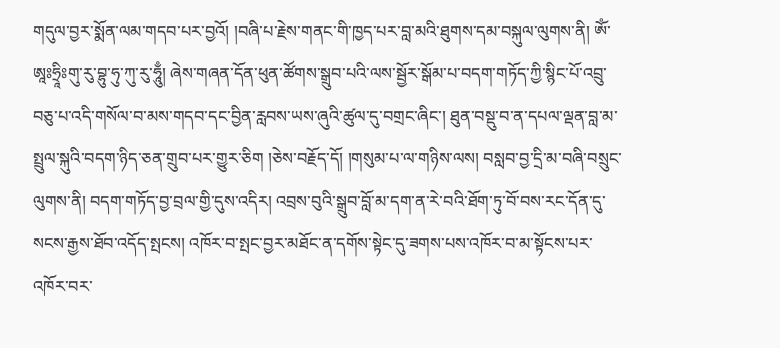གདུལ་བྱར་སྨོན་ལམ་གདབ་པར་བྱའོ། །བཞི་པ་རྗེས་གནང་གི་ཁྱད་པར་བླ་མའི་ཐུགས་དམ་བསྐུལ་ལུགས་ནི། ༀ་ཨཱཿཧྲཱིཿགུ་རུ་བྷུ་ཧུ་ཀུ་རུ་ཧཱུྃ། ཞེས་གཞན་དོན་ཕུན་ཚོགས་སྒྲུབ་པའི་ལས་སྦྱོར་སྒོམ་པ་བདག་གཏོད་ཀྱི་སྙིང་པོ་འབྲུ་བཅུ་པ་འདི་གསོལ་བ་མས་གདབ་དང་བྱིན་རླབས་ཡས་ཞུའི་ཚུལ་དུ་བགྲང་ཞིང་། ཐུན་བསྡུ་བ་ན་དཔལ་ལྡན་བླ་མ་སྤྲུལ་སྐུའི་བདག་ཉིད་ཅན་གྲུབ་པར་གྱུར་ཅིག །ཅེས་བརྗོད་དོ། །གསུམ་པ་ལ་གཉིས་ལས། བསླབ་བྱ་དྲི་མ་བཞི་བསྲུང་ལུགས་ནི། བདག་གཏོད་བྱ་བྲལ་གྱི་དུས་འདིར། འབྲས་བུའི་སྒྲུབ་བློ་མ་དག་ན་རེ་བའི་ཐོག་ཏུ་བོ་བས་རང་དོན་དུ་སངས་རྒྱས་ཐོབ་འདོད་སྤངས། འཁོར་བ་སྤང་བྱར་མཐོང་ན་དགོས་སྟེང་དུ་ཟགས་པས་འཁོར་བ་མ་སྟོངས་པར་འཁོར་བར་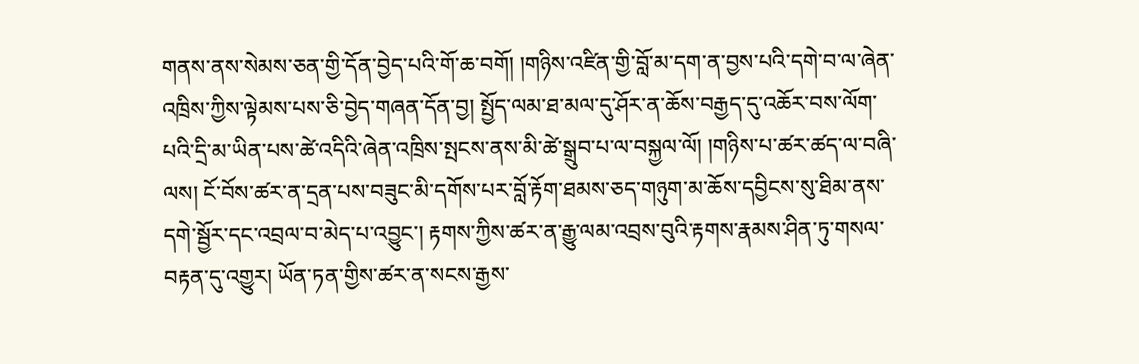གནས་ནས་སེམས་ཅན་གྱི་དོན་བྱེད་པའི་གོ་ཆ་བགོ། །གཉིས་འཛིན་གྱི་བློ་མ་དག་ན་བྱས་པའི་དགེ་བ་ལ་ཞེན་འཁྲིས་ཀྱིས་ལྟེམས་པས་ཅི་བྱེད་གཞན་དོན་བྱ། སྤྱོད་ལམ་ཐ་མལ་དུ་ཤོར་ན་ཆོས་བརྒྱད་དུ་འཆོར་བས་ལོག་པའི་དྲི་མ་ཡིན་པས་ཚེ་འདིའི་ཞེན་འཁྲིས་སྤངས་ནས་མི་ཚེ་སྒྲུབ་པ་ལ་བསྐྱལ་ལོ། །གཉིས་པ་ཚར་ཚད་ལ་བཞི་ལས། ངོ་བོས་ཚར་ན་དྲན་པས་བཟུང་མི་དགོས་པར་བློ་རྟོག་ཐམས་ཅད་གཉུག་མ་ཆོས་དབྱིངས་སུ་ཐིམ་ནས་དགེ་སྦྱོར་དང་འབྲལ་བ་མེད་པ་འབྱུང་། རྟགས་ཀྱིས་ཚར་ན་རྒྱུ་ལམ་འབྲས་བུའི་རྟགས་རྣམས་ཤིན་ཏུ་གསལ་བརྟན་དུ་འགྱུར། ཡོན་ཏན་གྱིས་ཚར་ན་སངས་རྒྱས་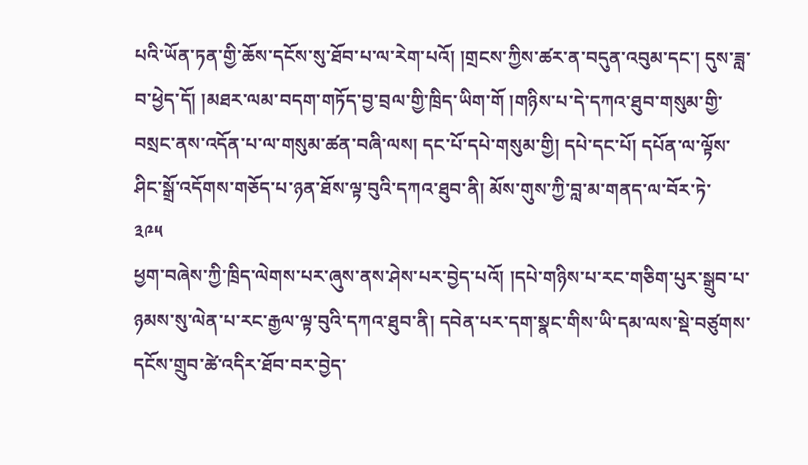པའི་ཡོན་ཏན་གྱི་ཆོས་དངོས་སུ་ཐོབ་པ་ལ་རེག་པའོ། །གྲངས་ཀྱིས་ཚར་ན་བདུན་འབུམ་དང་། དུས་ཟླ་བ་ཕྱེད་དོ། །མཐར་ལམ་བདག་གཏོད་བྱ་བྲལ་གྱི་ཁྲིད་ཡིག་གོ །གཉིས་པ་དེ་དཀའ་ཐུབ་གསུམ་གྱི་བསྲང་ནས་འདོན་པ་ལ་གསུམ་ཚན་བཞི་ལས། དང་པོ་དཔེ་གསུམ་གྱི། དཔེ་དང་པོ། དཔོན་ལ་ལྟོས་ཤིང་སྒྲོ་འདོགས་གཅོད་པ་ཉན་ཐོས་ལྟ་བུའི་དཀའ་ཐུབ་ནི། མོས་གུས་ཀྱི་བླ་མ་གནད་ལ་བོར་ཏེ་
༣༩༥
ཕྱག་བཞེས་ཀྱི་ཁྲིད་ལེགས་པར་ཞུས་ནས་ཤེས་པར་བྱེད་པའོ། །དཔེ་གཉིས་པ་རང་གཅིག་པུར་སྒྲུབ་པ་ཉམས་སུ་ལེན་པ་རང་རྒྱལ་ལྟ་བུའི་དཀའ་ཐུབ་ནི། དབེན་པར་དག་སྣང་གིས་ཡི་དམ་ལས་སྡེ་བཙུགས་དངོས་གྲུབ་ཚེ་འདིར་ཐོབ་བར་བྱེད་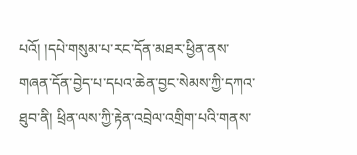པའོ། །དཔེ་གསུམ་པ་རང་དོན་མཐར་ཕྱིན་ནས་གཞན་དོན་བྱེད་པ་དཔའ་ཆེན་བྱང་སེམས་ཀྱི་དཀའ་ཐུབ་ནི། ཕྲིན་ལས་ཀྱི་རྟེན་འབྲེལ་འགྲིག་པའི་གནས་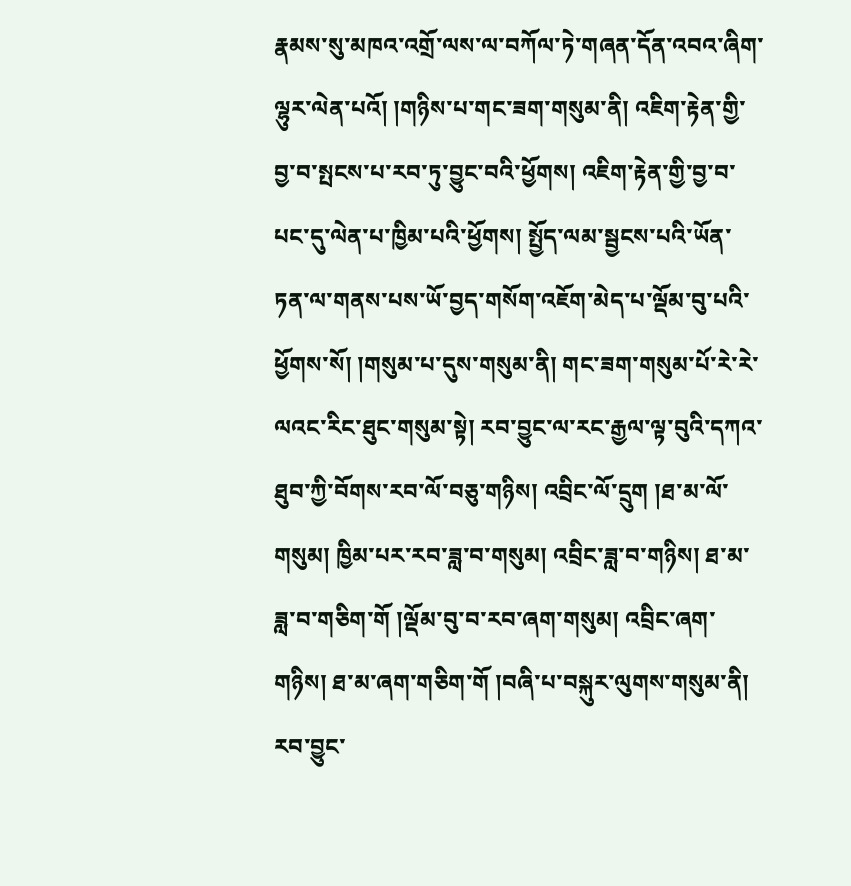རྣམས་སུ་མཁའ་འགྲོ་ལས་ལ་བཀོལ་ཏེ་གཞན་དོན་འབའ་ཞིག་ལྷུར་ལེན་པའོ། །གཉིས་པ་གང་ཟག་གསུམ་ནི། འཇིག་རྟེན་གྱི་བྱ་བ་སྤངས་པ་རབ་ཏུ་བྱུང་བའི་ཕྱོགས། འཇིག་རྟེན་གྱི་བྱ་བ་པང་དུ་ལེན་པ་ཁྱིམ་པའི་ཕྱོགས། སྤྱོད་ལམ་སྦྱངས་པའི་ཡོན་ཏན་ལ་གནས་པས་ཡོ་བྱད་གསོག་འཇོག་མེད་པ་ལྡོམ་བུ་པའི་ཕྱོགས་སོ། །གསུམ་པ་དུས་གསུམ་ནི། གང་ཟག་གསུམ་པོ་རེ་རེ་ལའང་རིང་ཐུང་གསུམ་སྟེ། རབ་བྱུང་ལ་རང་རྒྱལ་ལྟ་བུའི་དཀའ་ཐུབ་ཀྱི་བོགས་རབ་ལོ་བཅུ་གཉིས། འབྲིང་ལོ་དྲུག །ཐ་མ་ལོ་གསུམ། ཁྱིམ་པར་རབ་ཟླ་བ་གསུམ། འབྲིང་ཟླ་བ་གཉིས། ཐ་མ་ཟླ་བ་གཅིག་གོ །ལྡོམ་བུ་བ་རབ་ཞག་གསུམ། འབྲིང་ཞག་གཉིས། ཐ་མ་ཞག་གཅིག་གོ །བཞི་པ་བསྐུར་ལུགས་གསུམ་ནི། རབ་བྱུང་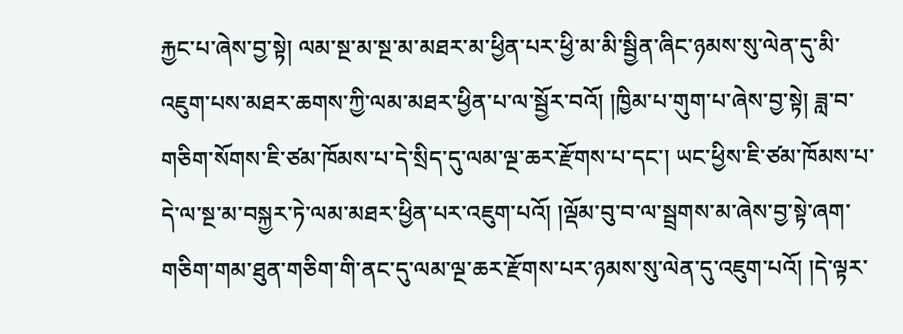རྐྱང་པ་ཞེས་བྱ་སྟེ། ལམ་སྔ་མ་སྔ་མ་མཐར་མ་ཕྱིན་པར་ཕྱི་མ་མི་སྦྱིན་ཞིང་ཉམས་སུ་ལེན་དུ་མི་འཇུག་པས་མཐར་ཆགས་ཀྱི་ལམ་མཐར་ཕྱིན་པ་ལ་སྦྱོར་བའོ། །ཁྱིམ་པ་གུག་པ་ཞེས་བྱ་སྟེ། ཟླ་བ་གཅིག་སོགས་ཇི་ཙམ་ཁོམས་པ་དེ་སྲིད་དུ་ལམ་ལྔ་ཆར་རྫོགས་པ་དང་། ཡང་ཕྱིས་ཇི་ཙམ་ཁོམས་པ་དེ་ལ་སྔ་མ་བསྐྱར་ཏེ་ལམ་མཐར་ཕྱིན་པར་འཇུག་པའོ། །ལྡོམ་བུ་བ་ལ་སྦྲགས་མ་ཞེས་བྱ་སྟེ་ཞག་གཅིག་གམ་ཐུན་གཅིག་གི་ནང་དུ་ལམ་ལྔ་ཆར་རྫོགས་པར་ཉམས་སུ་ལེན་དུ་འཇུག་པའོ། །དེ་ལྟར་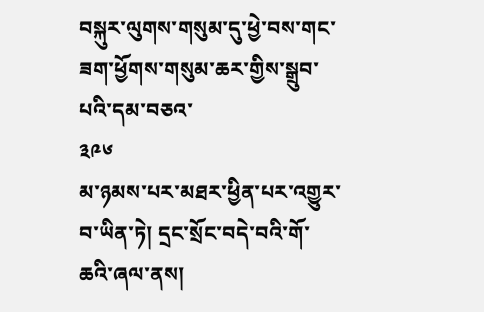བསྐུར་ལུགས་གསུམ་དུ་ཕྱེ་བས་གང་ཟག་ཕྱོགས་གསུམ་ཆར་གྱིས་སྒྲུབ་པའི་དམ་བཅའ་
༣༩༦
མ་ཉམས་པར་མཐར་ཕྱིན་པར་འགྱུར་བ་ཡིན་ཏེ། དྲང་སྲོང་བདེ་བའི་གོ་ཆའི་ཞལ་ནས།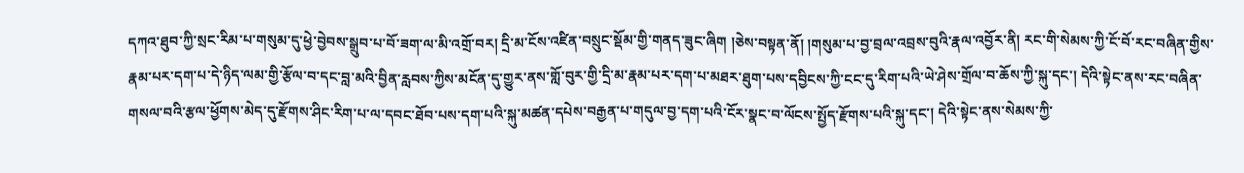དཀའ་ཐུབ་ཀྱི་སྲང་རིམ་པ་གསུམ་དུ་ཕྱེ་བྱེབས་སྒྲུབ་པ་བོ་ཟག་ལ་མི་འགྲོ་བར། དྲི་མ་ངོས་འཛིན་བསྲུང་སྡོམ་གྱི་གནད་ཟུང་ཞིག །ཅེས་བསྟན་ནོ། །གསུམ་པ་བྱ་བྲལ་འབྲས་བུའི་རྣལ་འབྱོར་ནི། རང་གི་སེམས་ཀྱི་ངོ་བོ་རང་བཞིན་གྱིས་རྣམ་པར་དག་པ་དེ་ཉིད་ལམ་གྱི་རྩོལ་བ་དང་བླ་མའི་བྱིན་རླབས་ཀྱིས་མངོན་དུ་གྱུར་ནས་གློ་བུར་གྱི་དྲི་མ་རྣམ་པར་དག་པ་མཐར་ཐུག་པས་དབྱིངས་ཀྱི་ངང་དུ་རིག་པའི་ཡེ་ཤེས་གྲོལ་བ་ཆོས་ཀྱི་སྐུ་དང་། དེའི་སྟེང་ནས་རང་བཞིན་གསལ་བའི་རྩལ་ཕྱོགས་མེད་དུ་རྫོགས་ཤིང་རིག་པ་ལ་དབང་ཐོབ་པས་དག་པའི་སྐུ་མཚན་དཔེས་བརྒྱན་པ་གདུལ་བྱ་དག་པའི་ངོར་སྣང་བ་ལོངས་སྤྱོད་རྫོགས་པའི་སྐུ་དང་། དེའི་སྟེང་ནས་སེམས་ཀྱི་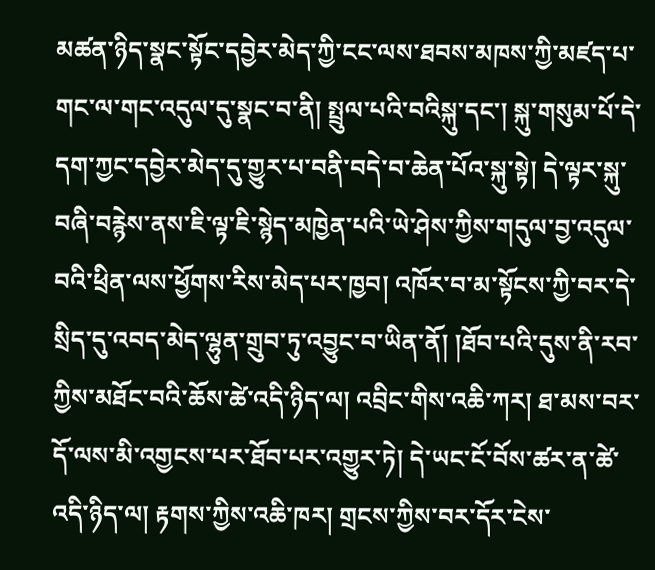མཚན་ཉིད་སྣང་སྟོང་དབྱེར་མེད་ཀྱི་ངང་ལས་ཐབས་མཁས་ཀྱི་མཛད་པ་གང་ལ་གང་འདུལ་དུ་སྣང་བ་ནི། སྤྲུལ་པའི་བའིསྐུ་དང་། སྐུ་གསུམ་པོ་དེ་དག་ཀྱང་དབྱེར་མེད་དུ་གྱུར་པ་བནི་བདེ་བ་ཆེན་པོའ་སྐུ་སྟེ། དེ་ལྟར་སྐུ་བཞི་བརྙེས་ནས་ཇི་ལྟ་ཇི་སྙེད་མཁྱེན་པའི་ཡེ་ཤེས་ཀྱིས་གདུལ་བྱ་འདུལ་བའི་ཕྲིན་ལས་ཕྱོགས་རིས་མེད་པར་ཁྱབ། འཁོར་བ་མ་སྟོངས་ཀྱི་བར་དེ་སྲིད་དུ་འབད་མེད་ལྷུན་གྲུབ་ཏུ་འབྱུང་བ་ཡིན་ནོ། །ཐོབ་པའི་དུས་ནི་རབ་ཀྱིས་མཐོང་བའི་ཆོས་ཚེ་འདི་ཉིད་ལ། འབྲིང་གིས་འཆི་ཀར། ཐ་མས་བར་དོ་ལས་མི་འགྱངས་པར་ཐོབ་པར་འགྱུར་ཏེ། དེ་ཡང་ངོ་བོས་ཚར་ན་ཚེ་འདི་ཉིད་ལ། རྟགས་ཀྱིས་འཆི་ཁར། གྲངས་ཀྱིས་བར་དོར་ངེས་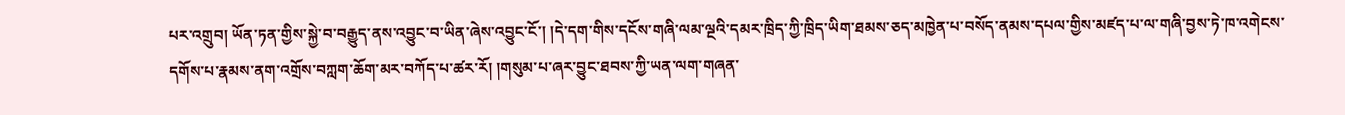པར་འགྲུབ། ཡོན་ཏན་གྱིས་སྐྱེ་བ་བརྒྱུད་ནས་འབྱུང་བ་ཡིན་ཞེས་འབྱུང་ངོ་། །དེ་དག་གིས་དངོས་གཞི་ལམ་ལྔའི་དམར་ཁྲིད་ཀྱི་ཁྲིད་ཡིག་ཐམས་ཅད་མཁྱེན་པ་བསོད་ནམས་དཔལ་གྱིས་མཛད་པ་ལ་གཞི་བྱས་ཏེ་ཁ་འགེངས་དགོས་པ་རྣམས་ནག་འགྲོས་བཀླག་ཆོག་མར་བཀོད་པ་ཚར་རོ། །གསུམ་པ་ཞར་བྱུང་ཐབས་ཀྱི་ཡན་ལག་གཞན་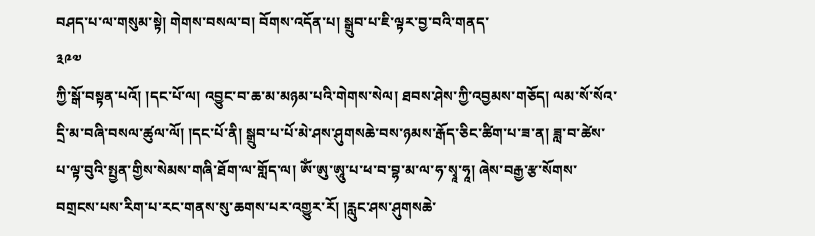བཤད་པ་ལ་གསུམ་སྟེ། གེགས་བསལ་བ། བོགས་འདོན་པ། སྒྲུབ་པ་ཇི་ལྟར་བྱ་བའི་གནད་
༣༩༧
ཀྱི་སྒོ་བསྟན་པའོ། །དང་པོ་ལ། འབྱུང་བ་ཆ་མ་མཉམ་པའི་གེགས་སེལ། ཐབས་ཤེས་ཀྱི་འབྱམས་གཅོད། ལམ་སོ་སོའ་དྲི་མ་བཞི་བསལ་ཚུལ་ལོ། །དང་པོ་ནི། སྒྲུབ་པ་པོ་མེ་ཤས་ཤུགསཆེ་བས་ཉམས་རྒོད་ཅིང་ཚིག་པ་ཟ་ན། ཟླ་བ་ཚེས་པ་ལྟ་བུའི་སྤྱན་གྱིས་སེམས་གཞི་ཐོག་ལ་གློད་ལ། ༀ་ཨུ་ཨཱུ་པ་ཕ་བ་བྷ་མ་ལ་ཧ་སྭཱ་ཧཱ། ཞེས་བརྒྱ་རྩ་སོགས་བགྲངས་པས་རིག་པ་རང་གནས་སུ་ཆགས་པར་འགྱུར་རོ། །རླུང་ཤས་ཤུགསཆེ་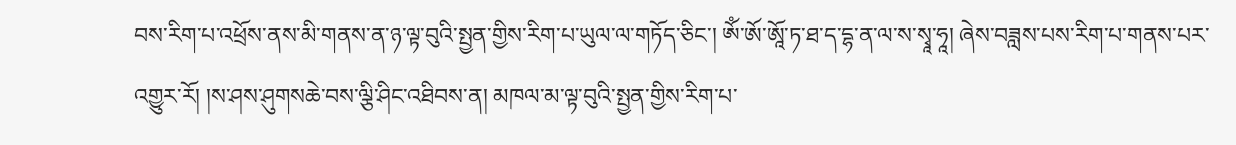བས་རིག་པ་འཕྲོས་ནས་མི་གནས་ན་ཉ་ལྟ་བུའི་སྤྱན་གྱིས་རིག་པ་ཡུལ་ལ་གཏོད་ཅིང་། ༀ་ཨོ་ཨཱོ་ཏ་ཐ་ད་དྷ་ན་ལ་ས་སྭཱ་ཧཱ། ཞེས་བཟླས་པས་རིག་པ་གནས་པར་འགྱུར་རོ། །ས་ཤས་ཤུགསཆེ་བས་ལྕི་ཤིང་འཐིབས་ན། མཁལ་མ་ལྟ་བུའི་སྤྱན་གྱིས་རིག་པ་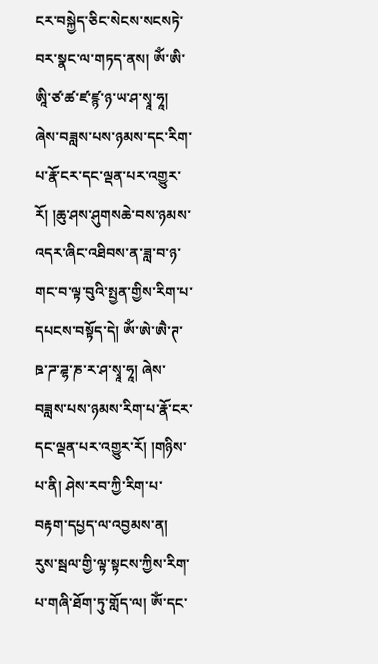ངར་བསྐྱེད་ཅིང་སེངས་སངསཏེ་བར་སྣང་ལ་གཏད་ནས། ༀ་ཨི་ཨཱི་ཙ་ཚ་ཛ་ཛྙ་ཉ་ཡ་ཤ་སྭཱ་ཧཱ། ཞེས་བཟླས་པས་ཉམས་དང་རིག་པ་རྣོ་ངར་དང་ལྡན་པར་འགྱུར་རོ། །ཆུ་ཤས་ཤུགསཆེ་བས་ཉམས་འདར་ཞིང་འཐིབས་ན་ཟླ་བ་ཉ་གང་བ་ལྟ་བུའི་སྤྱན་གྱིས་རིག་པ་དཔངས་བསྟོད་དེ། ༀ་ཨེ་ཨཻ་ཊ་ཋ་ཌ་ཌྷ་ཎ་ར་ཤ་སྭཱ་ཧཱ། ཞེས་བཟླས་པས་ཉམས་རིག་པ་རྣོ་ངར་དང་ལྡན་པར་འགྱུར་རོ། །གཉིས་པ་ནི། ཤེས་རབ་ཀྱི་རིག་པ་བརྟག་དཔྱད་ལ་འབྱམས་ན། རུས་སྦལ་གྱི་ལྟ་སྟངས་ཀྱིས་རིག་པ་གཞི་ཐོག་ཏུ་གློད་ལ། ༀ་དང་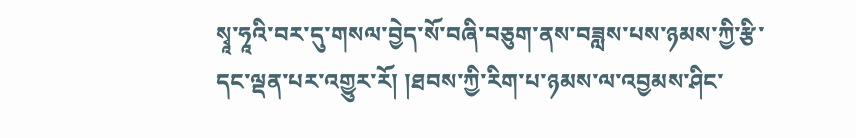སྭཱ་ཧཱའི་བར་དུ་གསལ་བྱེད་སོ་བཞི་བཅུག་ནས་བཟླས་པས་ཉམས་ཀྱི་རྩི་དང་ལྡན་པར་འགྱུར་རོ། །ཐབས་ཀྱི་རིག་པ་ཉམས་ལ་འབྱམས་ཤིང་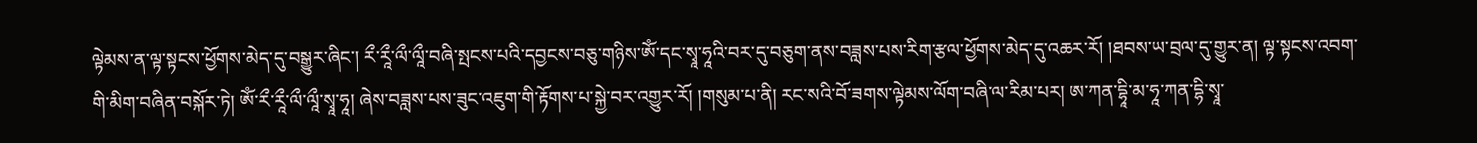ལྟེམས་ན་ལྟ་སྟངས་ཕྱོགས་མེད་དུ་བསྒྱུར་ཞིང་། རྀ་རཱྀ་ལྀ་ལཱྀ་བཞི་སྤངས་པའི་དབྱངས་བཅུ་གཉིས་ༀ་དང་སྭཱ་ཧཱའི་བར་དུ་བཅུག་ནས་བཟླས་པས་རིག་རྩལ་ཕྱོགས་མེད་དུ་འཆར་རོ། །ཐབས་ཡ་བྲལ་དུ་གྱུར་ན། ལྟ་སྟངས་འབག་གི་མིག་བཞིན་བསྐོར་ཏེ། ༀ་རྀ་རཱྀ་ལྀ་ལཱྀ་སྭཱ་ཧཱ། ཞེས་བཟླས་པས་ཟུང་འཇུག་གི་རྟོགས་པ་སྐྱེ་བར་འགྱུར་རོ། །གསུམ་པ་ནི། རང་སའི་བོ་ཟགས་ལྟེམས་ལོག་བཞི་ལ་རིམ་པར། ཨ་ཀན་དྷཱི་མ་ཧཱ་ཀན་དྷི་སྭཱ་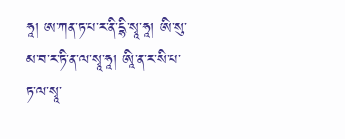ཧཱ། ཨ་ཀན་ཏ་པ་ར་ནི་དྷི་སྭཱ་ཧཱ། ཨི་སུ་མ་བ་ར་ཏི་ན་ལ་སྭཱ་ཧཱ། ཨཱི་ན་ར་སི་པ་ཏ་ལ་སྭཱ་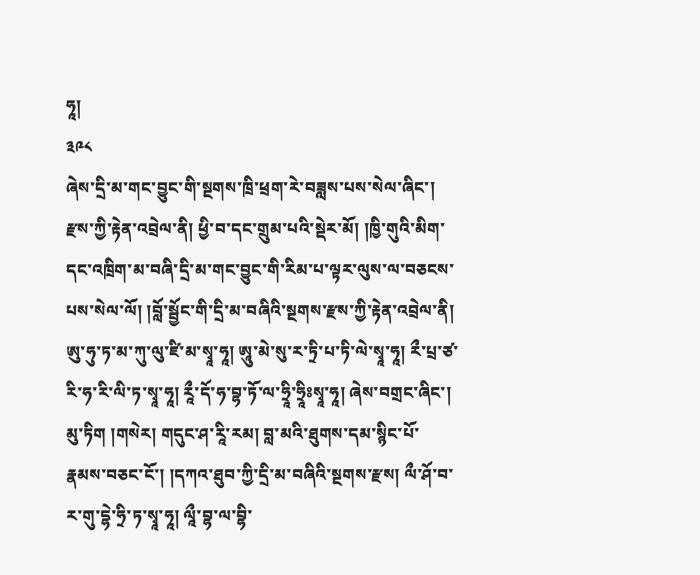ཧཱ།
༣༩༨
ཞེས་དྲི་མ་གང་བྱུང་གི་སྔགས་ཁྲི་ཕྲག་རེ་བཟླས་པས་སེལ་ཞིང་། རྫས་ཀྱི་རྟེན་འབྲེལ་ནི། ཕྱི་བ་དང་གྲུམ་པའི་སྡེར་མོ། །ཁྱི་གུའི་མིག་དང་འཁྲིག་མ་བཞི་དྲི་མ་གང་བྱུང་གི་རིམ་པ་ལྟར་ལུས་ལ་བཅངས་པས་སེལ་ལོ། །བློ་སྦྱོང་གི་དྲི་མ་བཞིའི་སྔགས་རྫས་ཀྱི་རྟེན་འབྲེལ་ནི། ཨུ་ཧུ་ཏ་མ་ཀུ་ལུ་ཛི་མ་སྭཱ་ཧཱ། ཨཱུ་མེ་སུ་ར་ཏྲི་པ་ཏི་ལེ་སྭཱ་ཧཱ། རྀ་པྲ་ཙ་རི་ཧ་རི་ལི་ཏ་སྭཱ་ཧཱ། རཱྀ་དོ་ཧ་བྷ་ཏོ་ལ་ཧྲཱི་ཧྲཱིཿསྭཱ་ཧཱ། ཞེས་བགྲང་ཞིང་། མུ་ཏིག །གསེར། གདུང་ཤ་རཱི་རམ། བླ་མའི་ཐུགས་དམ་སྙིང་པོ་རྣམས་བཅང་ངོ་། །དཀའ་ཐུབ་ཀྱི་དྲི་མ་བཞིའི་སྔགས་རྫས། ལྀ་ཤོ་བ་ར་གུ་དྷེ་ཧྲི་ཏ་སྭཱ་ཧཱ། ལཱྀ་བྷ་ལ་བྷི་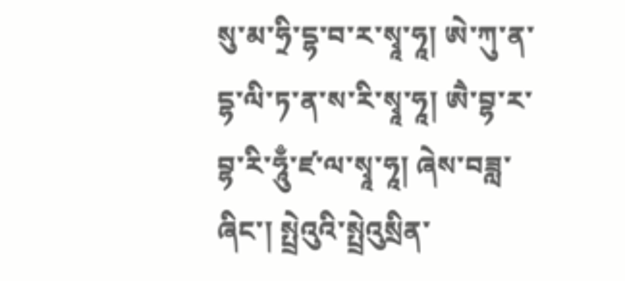སུ་མ་ཧྲི་དྷ་བ་ར་སྭཱ་ཧཱ། ཨེ་ཀུ་ན་དྷ་ལི་ཏ་ན་ས་རི་སྭཱ་ཧཱ། ཨཻ་བྷ་ར་བྷ་རི་ཧཱུྃ་ཛ་ལ་སྭཱ་ཧཱ། ཞེས་བཟླ་ཞིང་། སྤྲེའུའི་སྤྲེའུསྲིན་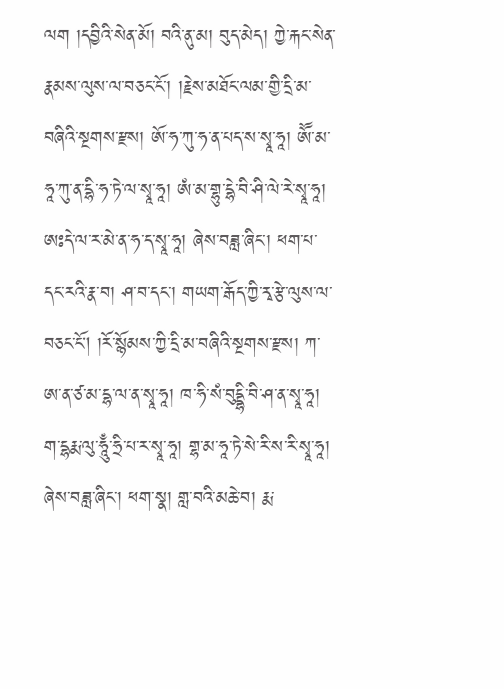ལག །དབྱིའི་སེན་མོ། བའི་ནུ་མ། བུད་མེད། ཀྱེ་རྐང་སེན་རྣམས་ལུས་ལ་བཅང་ངོ་། །རྗེས་མཐོང་ལམ་གྱི་དྲི་མ་བཞིའི་སྔགས་རྫས། ཨོ་ཧ་ཀུ་ཧ་ན་པད་ས་སྭཱ་ཧཱ། ཨཽ་མ་ཧཱ་ཀུ་ན་དྷི་ཧ་ཏེ་ལ་སྭཱ་ཧཱ། ཨཾ་མ་གྷུ་དྷེ་བི་ཤི་ལེ་རེ་སྭཱ་ཧཱ། ཨཿདེ་ལ་ར་མེ་ན་ཧ་ད་སྭཱ་ཧཱ། ཞེས་བཟླ་ཞིང་། ཕག་པ་དང་རའི་རྣ་བ། ཤ་བ་དང་། གཡག་རྒོད་ཀྱི་རྭ་རྩེ་ལུས་ལ་བཅང་ངོ། །རོ་སྙོམས་ཀྱི་དྲི་མ་བཞིའི་སྔགས་རྫས། ཀ་ཨ་ན་ཙ་མ་དྷ་ལ་ན་སྭཱ་ཧཱ། ཁ་ཧི་སཾ་བུདྡྷི་བི་ཤ་ན་སྭཱ་ཧཱ། ག་དྷརྨ་ལུ་ཧཱུྃ་ཧྲི་པ་ར་སྭཱ་ཧཱ། གྷ་མ་ཧཱ་ཏེ་སེ་རི་ས་རི་སྭཱ་ཧཱ། ཞེས་བཟླ་ཞིང་། ཕག་སྣ། གླ་བའི་མཆེ་བ། རྨ་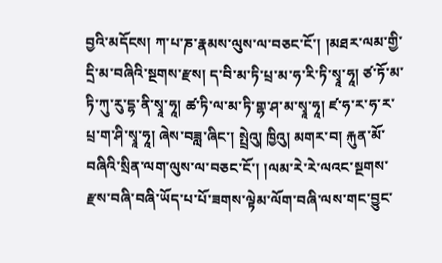བྱའི་མདོངས། ཀ་པ་ཎ་རྣམས་ལུས་ལ་བཅང་ངོ་། །མཐར་ལམ་གྱི་དྲི་མ་བཞིའི་སྔགས་རྫས། ད་བི་མ་ཏི་པྲ་མ་ཧ་རི་ཏི་སྭཱ་ཧཱ། ཙ་ཏོ་མ་ཏི་ཀུ་རུ་དྷ་ནི་སྭཱ་ཧཱ། ཚ་ཏི་ལ་མ་ཏི་གྷ་ཤ་མ་སྭཱ་ཧཱ། ཛ་ཧ་ར་ཧ་ར་པྲ་ག་ཤི་སྭཱ་ཧཱ། ཞེས་བཟླ་ཞིང་། སྤྲེའུ། ཁྱིའུ། མགར་བ། རྐུན་མོ་བཞིའི་སྲིན་ལག་ལུས་ལ་བཅང་ངོ་། །ལམ་རེ་རེ་ལའང་སྔགས་རྫས་བཞི་བཞི་ཡོད་པ་པོ་ཟགས་ལྟེམ་ལོག་བཞི་ལས་གང་བྱུང་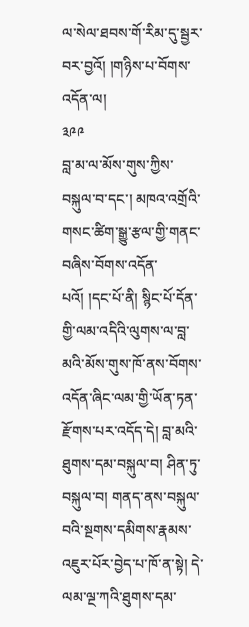ལ་སེལ་ཐབས་གོ་རིམ་དུ་སྦྱར་བར་བྱའོ། །གཉིས་པ་བོགས་འདོན་ལ།
༣༩༩
བླ་མ་ལ་མོས་གུས་ཀྱིས་བསྐུལ་བ་དང་། མཁའ་འགྲོའི་གསང་ཚིག་སྒྱུ་རྩལ་གྱི་གནང་བཞིས་བོགས་འདོན་པའོ། །དང་པོ་ནི། སྙིང་པོ་དོན་གྱི་ལམ་འདིའི་ལུགས་ལ་བླ་མའི་མོས་གུས་ཁོ་ནས་བོགས་འདོན་ཞིང་ལམ་གྱི་ཡོན་ཏན་རྫོགས་པར་འདོད་དེ། བླ་མའི་ཐུགས་དམ་བསྐུལ་བ། ཤིན་ཏུ་བསྐུལ་བ། གནད་ནས་བསྐུལ་བའི་སྔགས་དམིགས་རྣམས་འཇུར་པོར་བྱེད་པ་ཁོ་ན་སྟེ། དེ་ལམ་ལྔ་ཀའི་ཐུགས་དམ་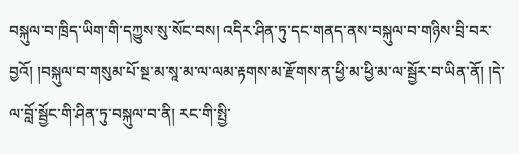བསྐུལ་བ་ཁྲིད་ཡིག་གི་དཀྱུས་སུ་སོང་བས། འདིར་ཤིན་ཏུ་དང་གནད་ནས་བསྐུལ་བ་གཉིས་བྲི་བར་བྱའོ། །བསྐུལ་བ་གསུམ་པོ་སྔ་མ་སཱ་མ་ལ་ལམ་རྟགས་མ་རྫོགས་ན་ཕྱི་མ་ཕྱི་མ་ལ་སྦྱོར་བ་ཡིན་ནོ། །དེ་ལ་བློ་སྦྱོང་གི་ཤིན་ཏུ་བསྐུལ་བ་ནི། རང་གི་སྤྱི་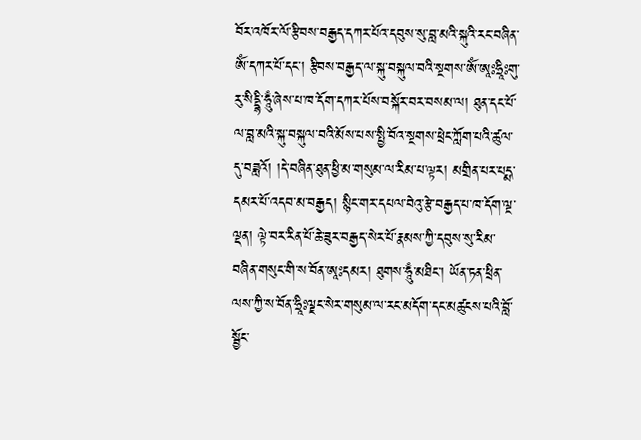བོར་འཁོར་ལོ་རྩིབས་བརྒྱད་དཀར་པོའ་དབུས་སུ་བླ་མའི་སྐུའི་རང་བཞིན་ༀ་དཀར་པོ་དང་། རྩིབས་བརྒྱད་ལ་སྐུ་བསྐུལ་བའི་སྔགས་ༀ་ཨཱཿཧྲཱིཿགུ་རུ་སིདྡྷི་ཧཱུྃ་ཞེས་པ་ཁ་དོག་དཀར་པོས་བསྐོར་བར་བསམ་ལ། ཐུན་དང་པོ་ལ་བླ་མའི་སྐུ་བསྐུལ་བའི་མོས་པས་སྤྱི་བོའ་སྔགས་ཕྲེང་ཀློག་པའི་ཚུལ་དུ་བཟླའོ། །དེ་བཞིན་ཐུན་ཕྱི་མ་གསུམ་ལ་རིམ་པ་ལྟར། མགྲིན་པར་པདྨ་དམར་པོ་འདབ་མ་བརྒྱད། སྙིང་གར་དཔལ་བེའུ་རྩེ་བརྒྱད་པ་ཁ་དོག་ལྔ་ལྡན། ལྟེ་བར་རིན་པོ་ཆེ་ཟུར་བརྒྱད་སེར་པོ་རྣམས་ཀྱི་དབུས་སུ་རིམ་བཞིན་གསུང་གི་ས་བོན་ཨཱཿདམར། ཐུགས་ཧཱུྃ་མཐིང་། ཡོན་ཏན་ཕྲིན་ལས་ཀྱི་ས་བོན་ཧྲཱིཿལྗང་སེར་གསུམ་ལ་རང་མདོག་དང་མཚུངས་པའི་བློ་སྦྱོང་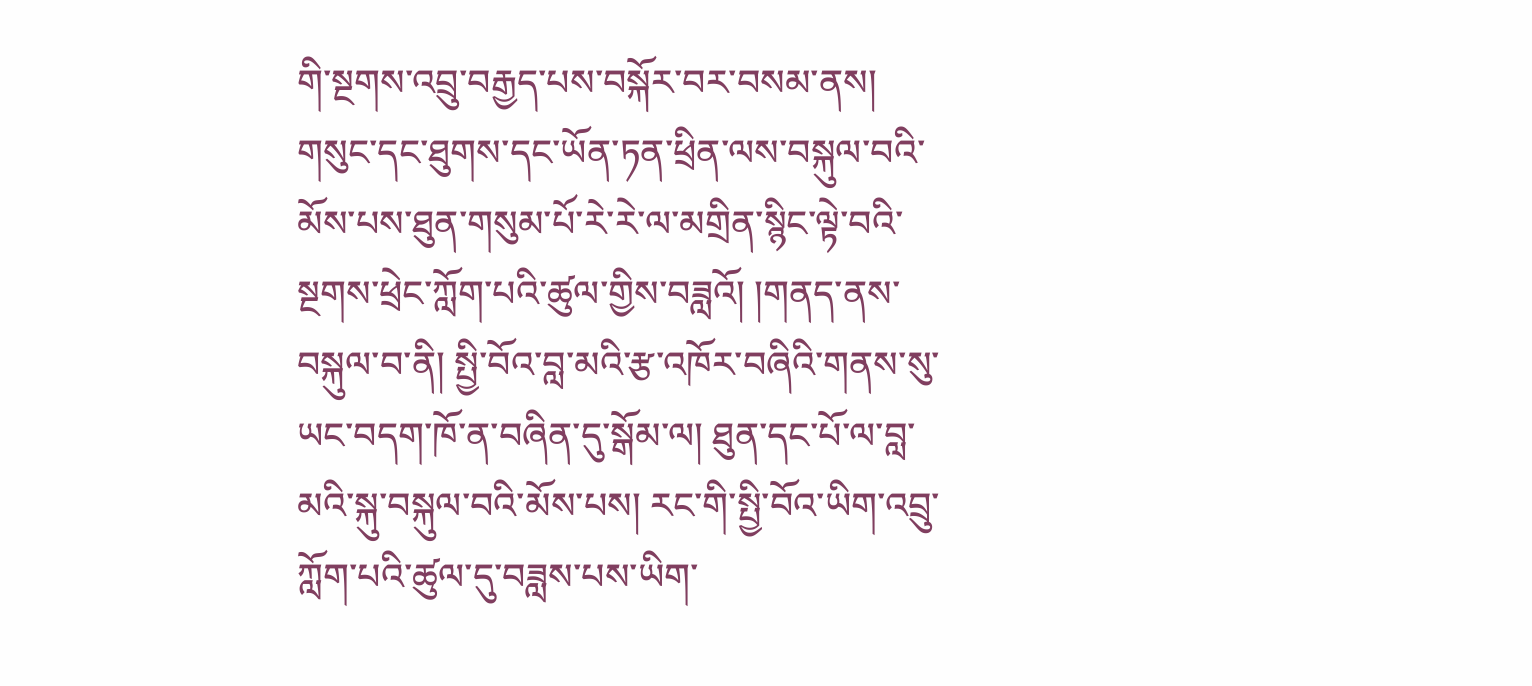གི་སྔགས་འབྲུ་བརྒྱད་པས་བསྐོར་བར་བསམ་ནས། གསུང་དང་ཐུགས་དང་ཡོན་ཏན་ཕྲིན་ལས་བསྐུལ་བའི་མོས་པས་ཐུན་གསུམ་པོ་རེ་རེ་ལ་མགྲིན་སྙིང་ལྟེ་བའི་སྔགས་ཕྲེང་ཀློག་པའི་ཚུལ་གྱིས་བཟླའོ། །གནད་ནས་བསྐུལ་བ་ནི། སྤྱི་བོའ་བླ་མའི་རྩ་འཁོར་བཞིའི་གནས་སུ་ཡང་བདག་ཁོ་ན་བཞིན་དུ་སྒོམ་ལ། ཐུན་དང་པོ་ལ་བླ་མའི་སྐུ་བསྐུལ་བའི་མོས་པས། རང་གི་སྤྱི་བོའ་ཡིག་འབྲུ་ཀློག་པའི་ཚུལ་དུ་བཟླས་པས་ཡིག་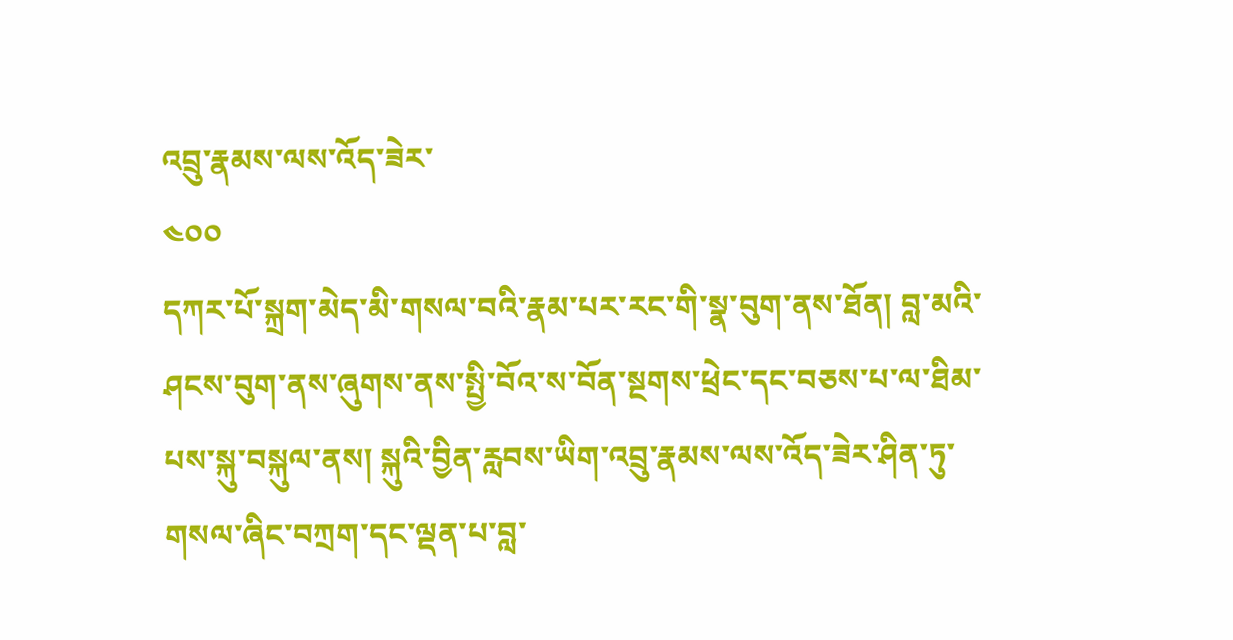འབྲུ་རྣམས་ལས་འོད་ཟེར་
༤༠༠
དཀར་པོ་སྐྲག་མེད་མི་གསལ་བའི་རྣམ་པར་རང་གི་སྣ་བུག་ནས་ཐོན། བླ་མའི་ཤངས་བུག་ནས་ཞུགས་ནས་སྤྱི་བོའ་ས་བོན་སྔགས་ཕྲེང་དང་བཅས་པ་ལ་ཐིམ་པས་སྐུ་བསྐུལ་ནས། སྐུའི་བྱིན་རླབས་ཡིག་འབྲུ་རྣམས་ལས་འོད་ཟེར་ཤིན་ཏུ་གསལ་ཞིང་བཀྲག་དང་ལྡན་པ་བླ་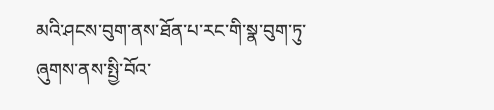མའི་ཤངས་བུག་ནས་ཐོན་པ་རང་གི་སྣ་བུག་ཏུ་ཞུགས་ནས་སྤྱི་བོའ་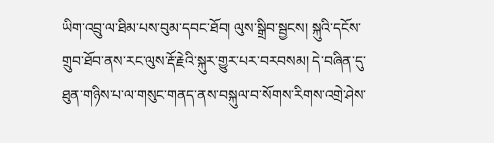ཡིག་འབྲུ་ལ་ཐིམ་པས་བུམ་དབང་ཐོབ། ལུས་སྒྲིབ་སྦྱངས། སྐུའི་དངོས་གྲུབ་ཐོབ་ནས་རང་ལུས་རྡོ་རྗེའི་སྐུར་གྱུར་པར་བརབསམ། དེ་བཞིན་དུ་ཐུན་གཉིས་པ་ལ་གསུང་གནད་ནས་བསྐུལ་བ་སོགས་རིགས་འགྲེ་ཤེས་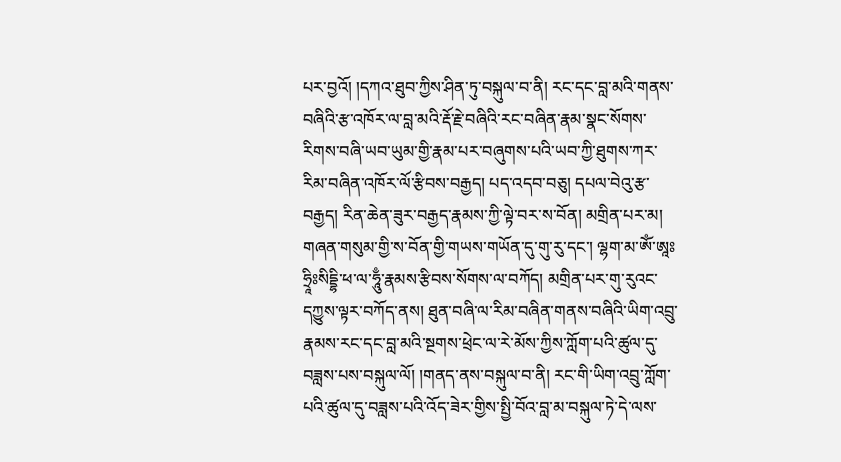པར་བྱའོ། །དཀའ་ཐུབ་ཀྱིས་ཤིན་ཏུ་བསྐུལ་བ་ནི། རང་དང་བླ་མའི་གནས་བཞིའི་རྩ་འཁོར་ལ་བླ་མའི་རྡོ་རྗེ་བཞིའི་རང་བཞིན་རྣམ་སྣང་སོགས་རིགས་བཞི་ཡབ་ཡུམ་གྱི་རྣམ་པར་བཞུགས་པའི་ཡབ་ཀྱི་ཐུགས་ཀར་རིམ་བཞིན་འཁོར་ལོ་རྩིབས་བརྒྱད། པད་འདབ་བཅུ། དཔལ་བེའུ་རྩ་བརྒྱད། རིན་ཆེན་ཟུར་བརྒྱད་རྣམས་ཀྱི་ལྟེ་བར་ས་བོན། མགྲིན་པར་མ། གཞན་གསུམ་གྱི་ས་བོན་གྱི་གཡས་གཡོན་དུ་གུ་རུ་དང་། ལྷག་མ་ༀ་ཨཱཿཧྲཱིཿསིདྡྷི་ཕ་ལ་ཧཱུྃ་རྣམས་རྩིབས་སོགས་ལ་བཀོད། མགྲིན་པར་གུ་རུའང་དཀྱུས་ལྟར་བཀོད་ནས། ཐུན་བཞི་ལ་རིམ་བཞིན་གནས་བཞིའི་ཡིག་འབྲུ་རྣམས་རང་དང་བླ་མའི་སྔགས་ཕྲེང་ལ་རེ་མོས་ཀྱིས་ཀློག་པའི་ཚུལ་དུ་བཟླས་པས་བསྐུལ་ལོ། །གནད་ནས་བསྐུལ་བ་ནི། རང་གི་ཡིག་འབྲུ་ཀློག་པའི་ཚུལ་དུ་བཟླས་པའི་འོད་ཟེར་གྱིས་སྤྱི་བོའ་བླ་མ་བསྐུལ་ཏེ་དེ་ལས་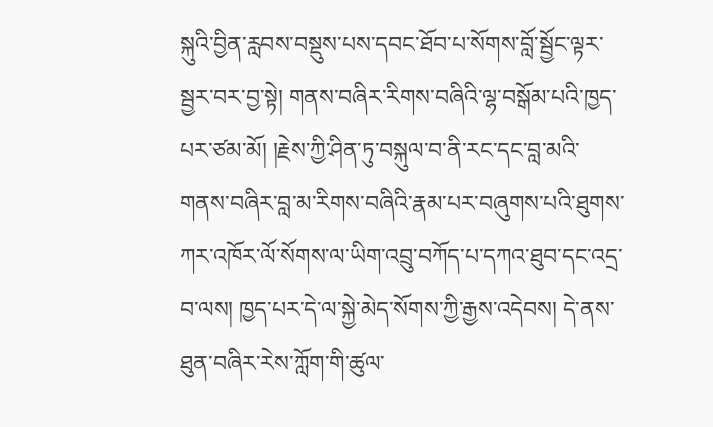སྐུའི་བྱིན་རླབས་བསྡུས་པས་དབང་ཐོབ་པ་སོགས་བློ་སྦྱོང་ལྟར་སྦྱར་བར་བྱ་སྟེ། གནས་བཞིར་རིགས་བཞིའི་ལྷ་བསྒོམ་པའི་ཁྱད་པར་ཙམ་མོ། །རྗེས་ཀྱི་ཤིན་ཏུ་བསྐུལ་བ་ནི་རང་དང་བླ་མའི་གནས་བཞིར་བླ་མ་རིགས་བཞིའི་རྣམ་པར་བཞུགས་པའི་ཐུགས་ཀར་འཁོར་ལོ་སོགས་ལ་ཡིག་འབྲུ་བཀོད་པ་དཀའ་ཐུབ་དང་འདྲ་བ་ལས། ཁྱད་པར་དེ་ལ་སྐྱེ་མེད་སོགས་ཀྱི་རྒྱས་འདེབས། དེ་ནས་ཐུན་བཞིར་རེས་ཀློག་གི་ཚུལ་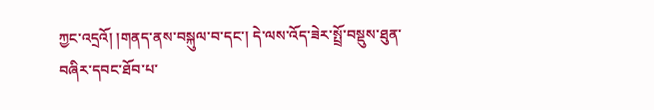ཀྱང་འདྲའོ། །གནད་ནས་བསྐུལ་བ་དང་། དེ་ལས་འོད་ཟེར་སྤྲོ་བསྡུས་ཐུན་བཞིར་དབང་ཐོབ་པ་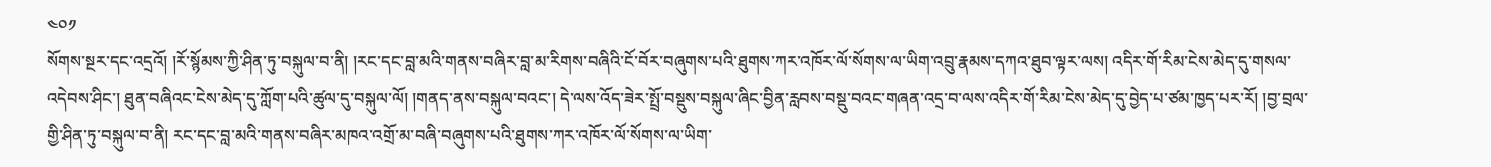༤༠༡
སོགས་སྔར་དང་འདྲའོ། །རོ་སྙོམས་ཀྱི་ཤིན་ཏུ་བསྐུལ་བ་ནི། །རང་དང་བླ་མའི་གནས་བཞིར་བླ་མ་རིགས་བཞིའི་ངོ་བོར་བཞུགས་པའི་ཐུགས་ཀར་འཁོར་ལོ་སོགས་ལ་ཡིག་འབྲུ་རྣམས་དཀའ་ཐུབ་ལྟར་ལས། འདིར་གོ་རིམ་ངེས་མེད་དུ་གསལ་འདེབས་ཤིང་། ཐུན་བཞིའང་ངེས་མེད་དུ་ཀློག་པའི་ཚུལ་དུ་བསྐུལ་ལོ། །གནད་ནས་བསྐུལ་བའང་། དེ་ལས་འོད་ཟེར་སྤྲོ་བསྡུས་བསྐུལ་ཞིང་བྱིན་རླབས་བསྡུ་བའང་གཞན་འདྲ་བ་ལས་འདིར་གོ་རིམ་ངེས་མེད་དུ་བྱེད་པ་ཙམ་ཁྱད་པར་རོ། །བྱ་བྲལ་གྱི་ཤིན་ཏུ་བསྐུལ་བ་ནི། རང་དང་བླ་མའི་གནས་བཞིར་མཁའ་འགྲོ་མ་བཞི་བཞུགས་པའི་ཐུགས་ཀར་འཁོར་ལོ་སོགས་ལ་ཡིག་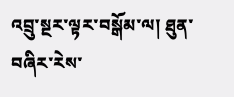འབྲུ་སྔར་ལྟར་བསྒོམ་ལ། ཐུན་བཞིར་རེས་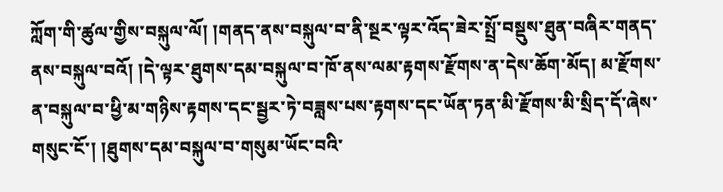ཀློག་གི་ཚུལ་གྱིས་བསྐུལ་ལོ། །གནད་ནས་བསྐུལ་བ་ནི་སྔར་ལྟར་འོད་ཟེར་སྤྲོ་བསྡུས་ཐུན་བཞིར་གནད་ནས་བསྐུལ་བའོ། །དེ་ལྟར་ཐུགས་དམ་བསྐུལ་བ་ཁོ་ནས་ལམ་རྟགས་རྫོགས་ན་དེས་ཆོག་མོད། མ་རྫོགས་ན་བསྐུལ་བ་ཕྱི་མ་གཉིས་རྟགས་དང་སྦྱར་ཏེ་བཟླས་པས་རྟགས་དང་ཡོན་ཏན་མི་རྫོགས་མི་སྲིད་དོ་ཞེས་གསུང་ངོ་། །ཐུགས་དམ་བསྐུལ་བ་གསུམ་ཡོང་བའི་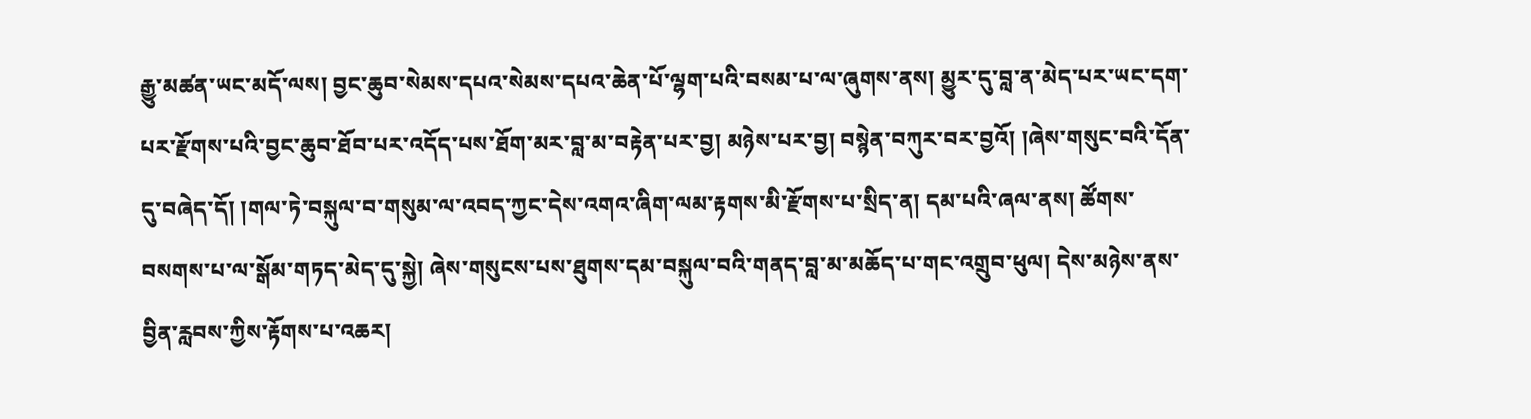རྒྱུ་མཚན་ཡང་མདོ་ལས། བྱང་ཆུབ་སེམས་དཔའ་སེམས་དཔའ་ཆེན་པོ་ལྷག་པའི་བསམ་པ་ལ་ཞུགས་ནས། མྱུར་དུ་བླ་ན་མེད་པར་ཡང་དག་པར་རྫོགས་པའི་བྱང་ཆུབ་ཐོབ་པར་འདོད་པས་ཐོག་མར་བླ་མ་བརྟེན་པར་བྱ། མཉེས་པར་བྱ། བསྙེན་བཀུར་བར་བྱའོ། །ཞེས་གསུང་བའི་དོན་དུ་བཞེད་དོ། །གལ་ཏེ་བསྐུལ་བ་གསུམ་ལ་འབད་ཀྱང་དེས་འགའ་ཞིག་ལམ་རྟགས་མི་རྫོགས་པ་སྲིད་ན། དམ་པའི་ཞལ་ནས། ཚོགས་བསགས་པ་ལ་སྒོམ་གཏད་མེད་དུ་སྐྱེ། ཞེས་གསུངས་པས་ཐུགས་དམ་བསྐུལ་བའི་གནད་བླ་མ་མཆོད་པ་གང་འགྲུབ་ཕུལ། དེས་མཉེས་ནས་བྱིན་རླབས་ཀྱིས་རྟོགས་པ་འཆར།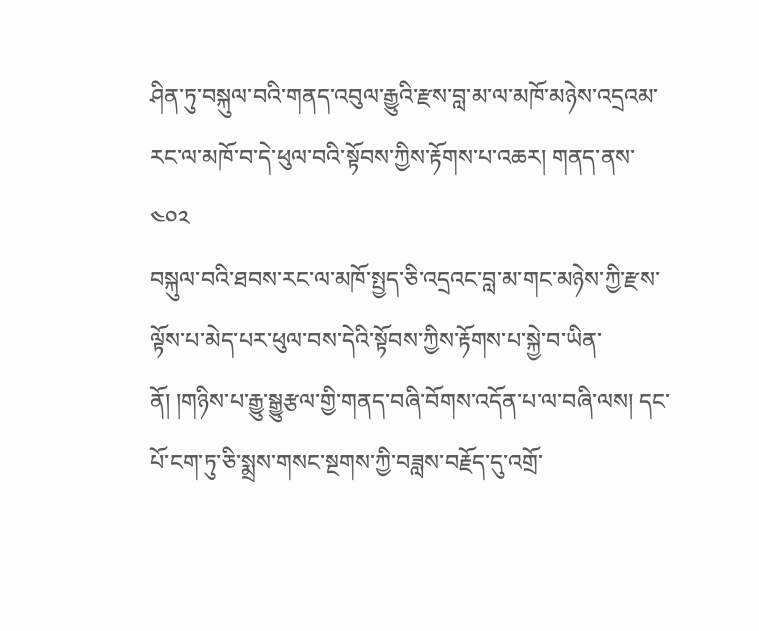ཤིན་ཏུ་བསྐུལ་བའི་གནད་འབུལ་རྒྱུའི་རྫས་བླ་མ་ལ་མཁོ་མཉེས་འདྲའམ་རང་ལ་མཁོ་བ་དེ་ཕུལ་བའི་སྟོབས་ཀྱིས་རྟོགས་པ་འཆར། གནད་ནས་
༤༠༢
བསྐུལ་བའི་ཐབས་རང་ལ་མཁོ་སྤྱད་ཅི་འདྲའང་བླ་མ་གང་མཉེས་ཀྱི་རྫས་ལྟོས་པ་མེད་པར་ཕུལ་བས་དེའི་སྟོབས་ཀྱིས་རྟོགས་པ་སྐྱེ་བ་ཡིན་ནོ། །གཉིས་པ་རྒྱུ་སྒྱུརྩལ་གྱི་གནད་བཞི་བོགས་འདོན་པ་ལ་བཞི་ལས། དང་པོ་ངག་ཏུ་ཅི་སྨྲས་གསང་སྔགས་ཀྱི་བཟླས་བརྗོད་དུ་འགྲོ་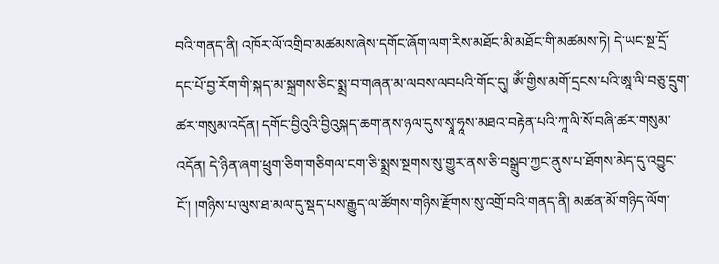བའི་གནད་ནི། འཁོར་ལོ་འགྲིབ་མཚམས་ཞེས་དགོང་ཞོག་ལག་རིས་མཐོང་མི་མཐོང་གི་མཚམས་ཏེ། དེ་ཡང་སྔ་དྲོ་དང་པོ་བྱ་རོག་གི་སྐད་མ་སྐྲགས་ཅིང་སྨྲ་བ་གཞན་མ་ལབས་ལབཔའི་གོང་དུ། ༀ་གྱིས་མགོ་དྲངས་པའི་ཨཱ་ལི་བཅུ་དྲུག་ཚར་གསུམ་འདོན། དགོང་བྱིའུའི་བྱིའུསྐད་ཆག་ནས་ཉལ་དུས་སྭཱ་ཧཱས་མཐའ་བརྟེན་པའི་ཀཱ་ལི་སོ་བཞི་ཚར་གསུམ་འདོན། དེ་ཉིན་ཞག་ཕྲུག་ཅིག་གཅིགལ་ངག་ཅི་སྨྲས་སྔགས་སུ་གྱུར་ནས་ཅི་བསྒྲུབ་ཀྱང་ནུས་པ་ཐོགས་མེད་དུ་འབྱུང་ངོ་། །གཉིས་པ་ལུས་ཐ་མལ་དུ་སྡད་པས་རྒྱུད་ལ་ཚོགས་གཉིས་རྫོགས་སུ་འགྲོ་བའི་གནད་ནི། མཚན་མོ་གཉིད་ལོག་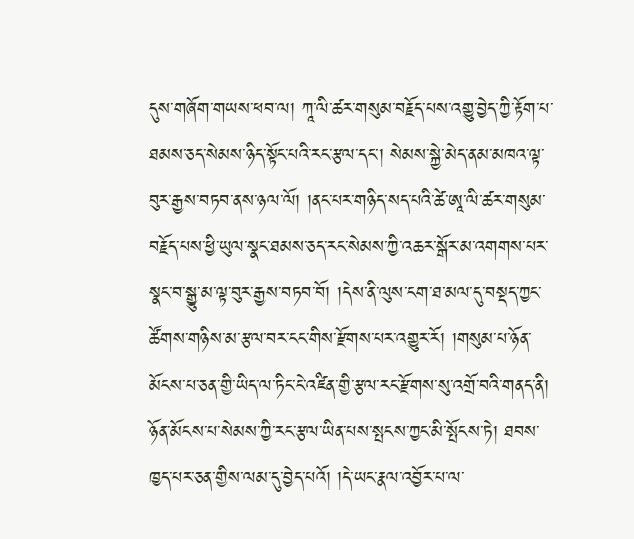དུས་གཞོག་གཡས་ཕབ་ལ། ཀཱ་ལི་ཚར་གསུམ་བརྗོད་པས་འགྱུ་བྱེད་ཀྱི་རྟོག་པ་ཐམས་ཅད་སེམས་ཉིད་སྟོང་པའི་རང་རྩལ་དང་། སེམས་སྐྱེ་མེད་ནམ་མཁའ་ལྟ་བུར་རྒྱས་བཏབ་ནས་ཉལ་ལོ། །ནང་པར་གཉིད་སད་པའི་ཚེ་ཨཱ་ལི་ཚར་གསུམ་བརྗོད་པས་ཕྱི་ཡུལ་སྣང་ཐམས་ཅད་རང་སེམས་ཀྱི་འཆར་སྒོར་མ་འགགས་པར་སྣང་བ་སྒྱུ་མ་ལྟ་བུར་རྒྱས་བཏབ་བོ། །དེས་ནི་ལུས་ངག་ཐ་མལ་དུ་བསྡད་ཀྱང་ཚོགས་གཉིས་མ་རྩལ་བར་ངང་གིས་རྫོགས་པར་འགྱུར་རོ། །གསུམ་པ་ཉོན་མོངས་པ་ཅན་གྱི་ཡིད་ལ་ཏིང་ངེ་འཛིན་གྱི་རྩལ་རང་རྫོགས་སུ་འགྲོ་བའི་གནད་ནི། ཉོན་མོངས་པ་སེམས་ཀྱི་རང་རྩལ་ཡིན་པས་སྤངས་ཀྱང་མི་སྤོངས་ཏེ། ཐབས་ཁྱད་པར་ཅན་གྱིས་ལམ་དུ་བྱེད་པའོ། །དེ་ཡང་རྣལ་འབྱོར་པ་ལ་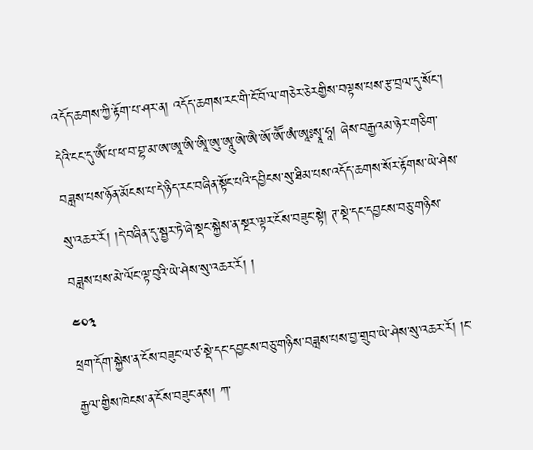འདོད་ཆགས་ཀྱི་རྟོག་པ་ཤར་ན། འདོད་ཆགས་རང་གི་ངོ་བོ་ལ་གཅེར་ཅེརགྱིས་བལྟས་པས་རྩ་བྲལ་དུ་སོང་། དེའི་ངང་དུ་ༀ་པ་ཕ་བ་བྷ་མ་ཨ་ཨཱ་ཨི་ཨཱི་ཨུ་ཨཱུ་ཨེ་ཨཻ་ཨོ་ཨཽ་ཨཾ་ཨཱཿསྭཱ་ཧཱ། ཞེས་བརྒྱའམ་ཉེར་གཅིག་བཟླས་པས་ཉོན་མོངས་པ་དེ་ཉིད་རང་བཞིན་སྟོང་པའི་དབྱིངས་སུ་ཐིམ་པས་འདོད་ཆགས་སོར་རྟོགས་ཡེ་ཤེས་སུ་འཆར་རོ། །དེ་བཞིན་དུ་སྦྱར་ཏེ་ཞེ་སྡང་སྐྱེས་ན་སྔར་ལྟར་ངོས་བཟུང་སྟེ། ཊ་སྡེ་དང་དབྱངས་བཅུ་གཉིས་བཟླས་པས་མེ་ལོང་ལྟ་བུའི་ཡེ་ཤེས་སུ་འཆར་རོ། །
༤༠༣
ཕྲག་དོག་སྐྱེས་ན་ངོས་བཟུང་ལ་ཙ་སྡེ་དང་དབྱངས་བཅུ་གཉིས་བཟླས་པས་བྱ་གྲུབ་ཡེ་ཤེས་སུ་འཆར་རོ། །ང་རྒྱལ་གྱིས་ཁེངས་ན་ངོས་བཟུང་ནས། ཀ་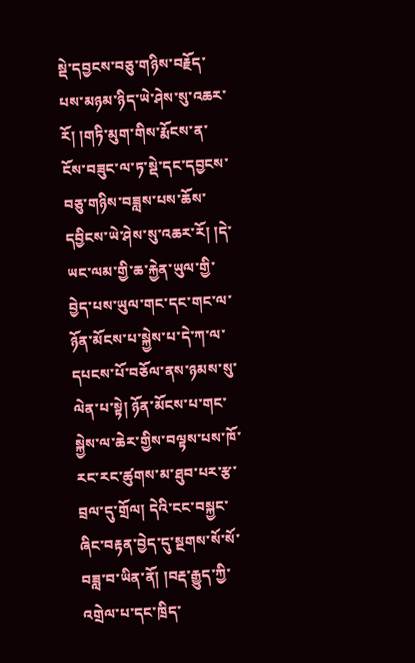སྡེ་དབྱངས་བཅུ་གཉིས་བརྗོད་པས་མཉམ་ཉིད་ཡེ་ཤེས་སུ་འཆར་རོ། །གཏི་མུག་གིས་རྨོངས་ན་ངོས་བཟུང་ལ་ཏ་སྡེ་དང་དབྱངས་བཅུ་གཉིས་བཟླས་པས་ཆོས་དབྱིངས་ཡེ་ཤེས་སུ་འཆར་རོ། །དེ་ཡང་ལམ་གྱི་ཆ་རྐྱེན་ཡུལ་གྱི་བྱེད་པས་ཡུལ་གང་དང་གང་ལ་ཉོན་མོངས་པ་སྐྱེས་པ་དེ་ཀ་ལ་དཔངས་པོ་བཅོལ་ནས་ཉམས་སུ་ལེན་པ་སྟེ། ཉོན་མོངས་པ་གང་སྐྱེས་ལ་ཆེར་གྱིས་བལྟས་པས་ཁོ་རང་རང་ཚུགས་མ་ཐུབ་པར་རྩ་བྲལ་དུ་གྲོལ། དེའི་ངང་བསྐྱང་ཞིང་བརྟན་བྱེད་དུ་སྔགས་སོ་སོ་བཟླ་བ་ཡིན་ནོ། །བརྡ་རྒྱུད་ཀྱི་འགྲེལ་པ་དང་ཁྲིད་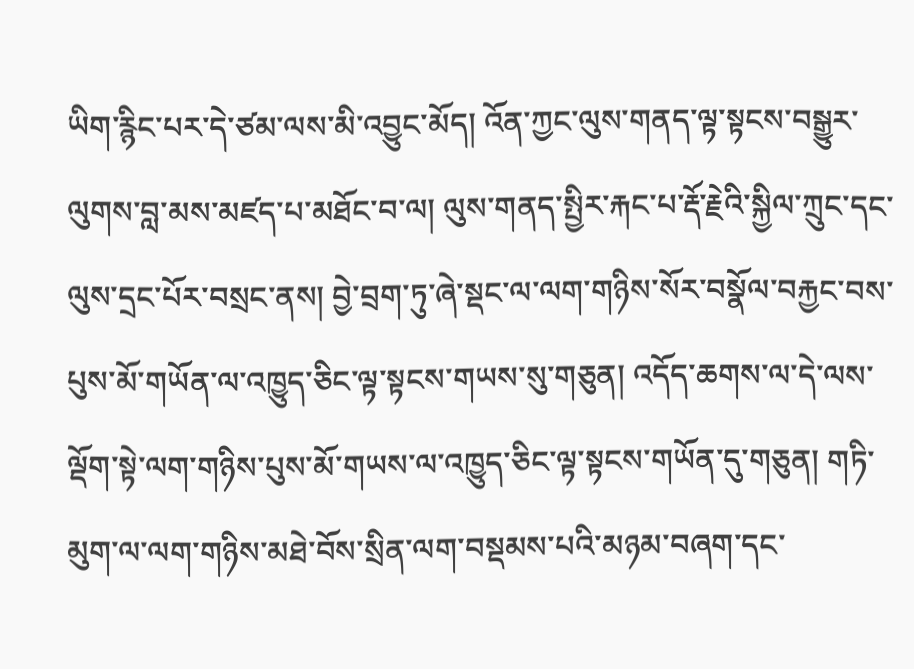ཡིག་རྙིང་པར་དེ་ཙམ་ལས་མི་འབྱུང་མོད། འོན་ཀྱང་ལུས་གནད་ལྟ་སྟངས་བསྒྱུར་ལུགས་བླ་མས་མཛད་པ་མཐོང་བ་ལ། ལུས་གནད་སྤྱིར་རྐང་པ་རྡོ་རྗེའི་སྐྱིལ་ཀྲུང་དང་ལུས་དྲང་པོར་བསྲང་ནས། བྱེ་བྲག་ཏུ་ཞེ་སྡང་ལ་ལག་གཉིས་སོར་བསྣོལ་བརྐྱང་བས་པུས་མོ་གཡོན་ལ་འཁྱུད་ཅིང་ལྟ་སྟངས་གཡས་སུ་གཅུན། འདོད་ཆགས་ལ་དེ་ལས་ལྡོག་སྟེ་ལག་གཉིས་པུས་མོ་གཡས་ལ་འཁྱུད་ཅིང་ལྟ་སྟངས་གཡོན་དུ་གཅུན། གཏི་མུག་ལ་ལག་གཉིས་མཐེ་བོས་སྲིན་ལག་བསྡམས་པའི་མཉམ་བཞག་དང་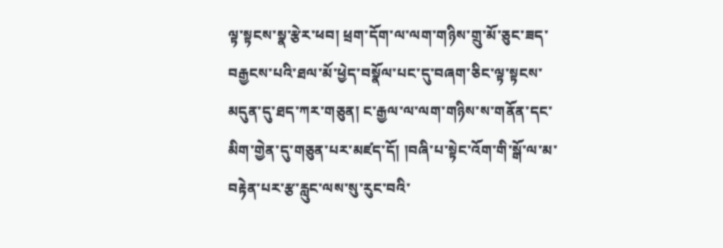ལྟ་སྟངས་སྣ་རྩེར་ཕབ། ཕྲག་དོག་ལ་ལག་གཉིས་གྲུ་མོ་ཅུང་ཟད་བརྒྱངས་པའི་ཐལ་མོ་ཕྱེད་བསྣོལ་པང་དུ་བཞག་ཅིང་ལྟ་སྟངས་མདུན་དུ་ཐད་ཀར་གཅུན། ང་རྒྱལ་ལ་ལག་གཉིས་ས་གནོན་དང་མིག་གྱེན་དུ་གཅུན་པར་མཛད་དོ། །བཞི་པ་སྟེང་འོག་གི་སྒོ་ལ་མ་བརྟེན་པར་རྩ་རླུང་ལས་སུ་རུང་བའི་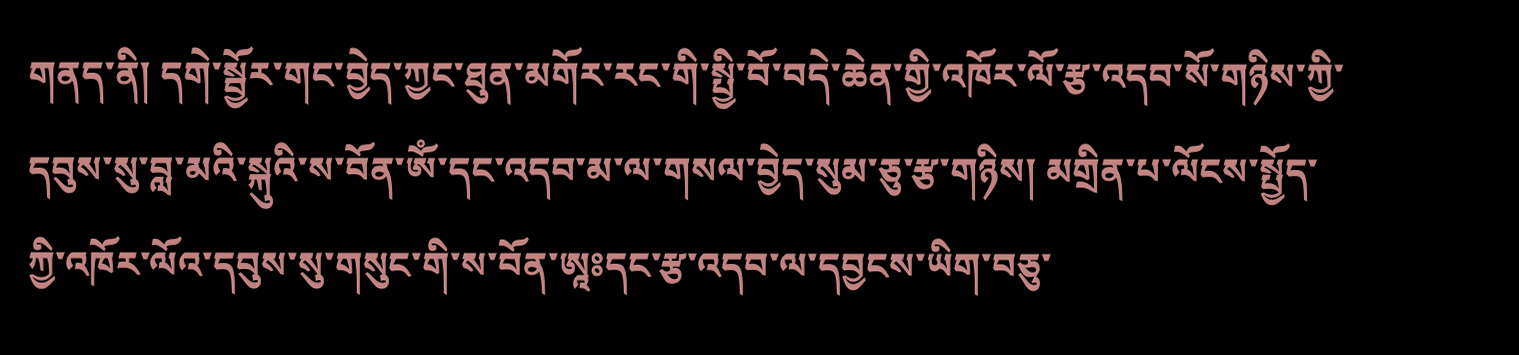གནད་ནི། དགེ་སྦྱོར་གང་བྱེད་ཀྱང་ཐུན་མགོར་རང་གི་སྤྱི་བོ་བདེ་ཆེན་གྱི་འཁོར་ལོ་རྩ་འདབ་སོ་གཉིས་ཀྱི་དབུས་སུ་བླ་མའི་སྐུའི་ས་བོན་ༀ་དང་འདབ་མ་ལ་གསལ་བྱེད་སུམ་ཅུ་རྩ་གཉིས། མགྲིན་པ་ལོངས་སྤྱོད་ཀྱི་འཁོར་ལོའ་དབུས་སུ་གསུང་གི་ས་བོན་ཨཱཿདང་རྩ་འདབ་ལ་དབྱངས་ཡིག་བཅུ་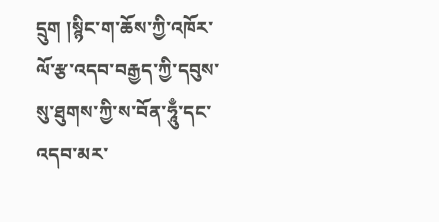དྲུག །སྙིང་ག་ཆོས་ཀྱི་འཁོར་ལོ་རྩ་འདབ་བརྒྱད་ཀྱི་དབུས་སུ་ཐུགས་ཀྱི་ས་བོན་ཧཱུྃ་དང་འདབ་མར་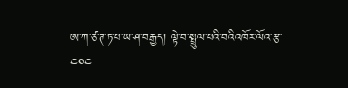ཨ་ཀ་ཙ་ཊ་ཏ་པ་ཡ་ཤ་བརྒྱད། ལྟེ་བ་སྤྲུལ་པའི་བའིའཁོར་ལོའ་རྩ་
༤༠༤